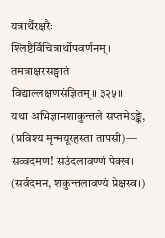यत्रार्थैरक्षरैः श्लिष्टैर्विचित्रार्थोपवर्णनम्।
तमत्राक्षरसङ्घातं विद्याल्लक्षणसंज्ञितम्॥ ३२५॥
यथा अभिज्ञानशाकुन्तले सप्तमेऽङ्के,
(प्रविश्य मृन्मयूरहस्ता तापसी)— सव्वदमण! सउंदलावण्णं पेक्ख। (सर्वदमन, शकुन्तलावण्यं प्रेक्षस्व।)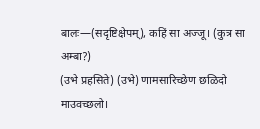बालः—(सदृष्टिक्षेपम्), कहिं सा अज्जू। (कुत्र सा अम्बा?)
(उभे प्रहसिते) (उभे) णामसारिच्छेण छळिदो माउवच्छलो।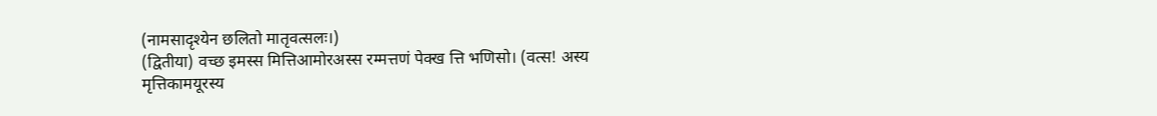(नामसादृश्येन छलितो मातृवत्सलः।)
(द्वितीया) वच्छ इमस्स मित्तिआमोरअस्स रम्मत्तणं पेक्ख त्ति भणिसो। (वत्स! अस्य मृत्तिकामयूरस्य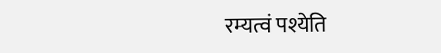रम्यत्वं पश्येति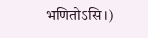भणितोऽसि।)